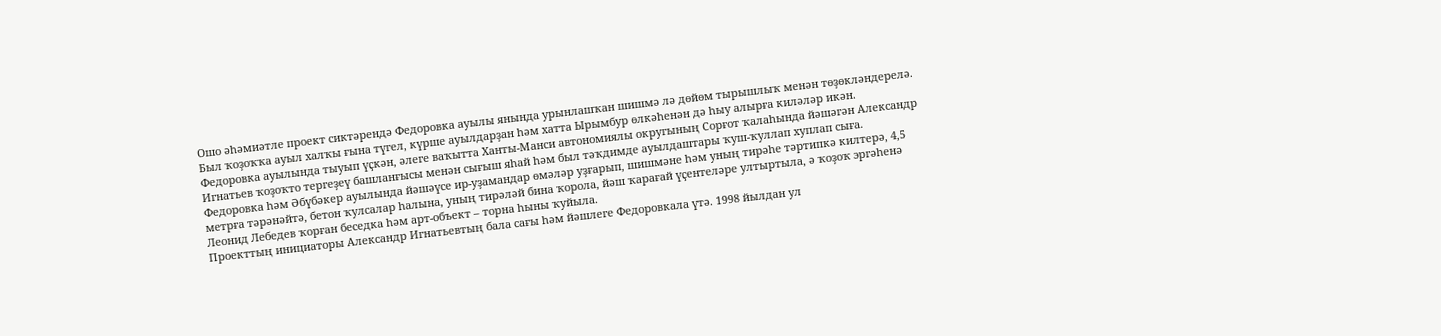Ошо әһәмиәтле проект сиктәрендә Федоровка ауылы янында урынлашҡан шишмә лә дөйөм тырышлыҡ менән төҙөкләндерелә. Был ҡоҙоҡҡа ауыл халҡы ғына түгел, күрше ауылдарҙан һәм хатта Ырымбур өлкәһенән дә һыу алырға киләләр икән.
Федоровка ауылында тыуып үҫкән, әлеге ваҡытта Ханты-Манси автономиялы округының Сорғот ҡалаһында йәшәгән Александр Игнатьев ҡоҙоҡто тергеҙеү башланғысы менән сығыш яһай һәм был тәҡдимде ауылдаштары ҡуш-ҡуллап хуплап сыға. Федоровка һәм Әбүбәкер ауылында йәшәүсе ир-уҙамандар өмәләр уҙғарып, шишмәне һәм уның тирәһе тәртипкә килтерә, 4,5 метрға тәрәнәйтә, бетон ҡулсалар һалына, уның тирәләй бина ҡорола, йәш ҡарағай үҫентеләре ултыртыла, ә ҡоҙоҡ эргәһенә Леонид Лебедев ҡорған беседка һәм арт-объект – торна һыны ҡуйыла.
Проекттың инициаторы Александр Игнатьевтың бала сағы һәм йәшлеге Федоровкала үтә. 1998 йылдан ул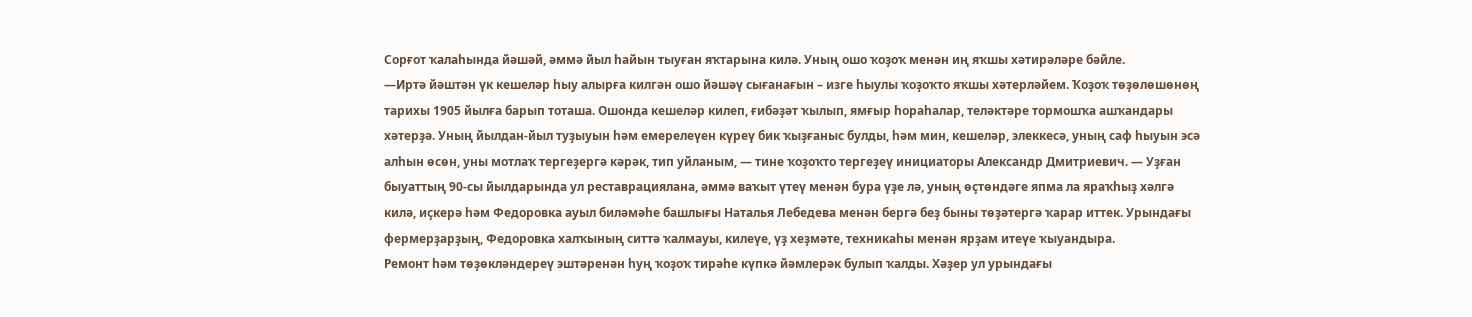Сорғот ҡалаһында йәшәй, әммә йыл һайын тыуған яҡтарына килә. Уның ошо ҡоҙоҡ менән иң яҡшы хәтирәләре бәйле.
—Иртә йәштән үк кешеләр һыу алырға килгән ошо йәшәү сығанағын – изге һыулы ҡоҙоҡто яҡшы хәтерләйем. Ҡоҙоҡ төҙөлөшөнөң тарихы 1905 йылға барып тоташа. Ошонда кешеләр килеп, ғибәҙәт ҡылып, ямғыр һораһалар, теләктәре тормошҡа ашҡандары хәтерҙә. Уның йылдан-йыл туҙыуын һәм емерелеүен күреү бик ҡыҙғаныс булды, һәм мин, кешеләр, элеккесә, уның саф һыуын эсә алһын өсөн, уны мотлаҡ тергеҙергә кәрәк, тип уйланым, — тине ҡоҙоҡто тергеҙеү инициаторы Александр Дмитриевич. — Уҙған быуаттың 90-сы йылдарында ул реставрациялана, әммә ваҡыт үтеү менән бура үҙе лә, уның өҫтөндәге япма ла яраҡһыҙ хәлгә килә, иҫкерә һәм Федоровка ауыл биләмәһе башлығы Наталья Лебедева менән бергә беҙ быны төҙәтергә ҡарар иттек. Урындағы фермерҙарҙың, Федоровка халҡының ситтә ҡалмауы, килеүе, үҙ хеҙмәте, техникаһы менән ярҙам итеүе ҡыуандыра.
Ремонт һәм төҙөкләндереү эштәренән һуң ҡоҙоҡ тирәһе күпкә йәмлерәк булып ҡалды. Хәҙер ул урындағы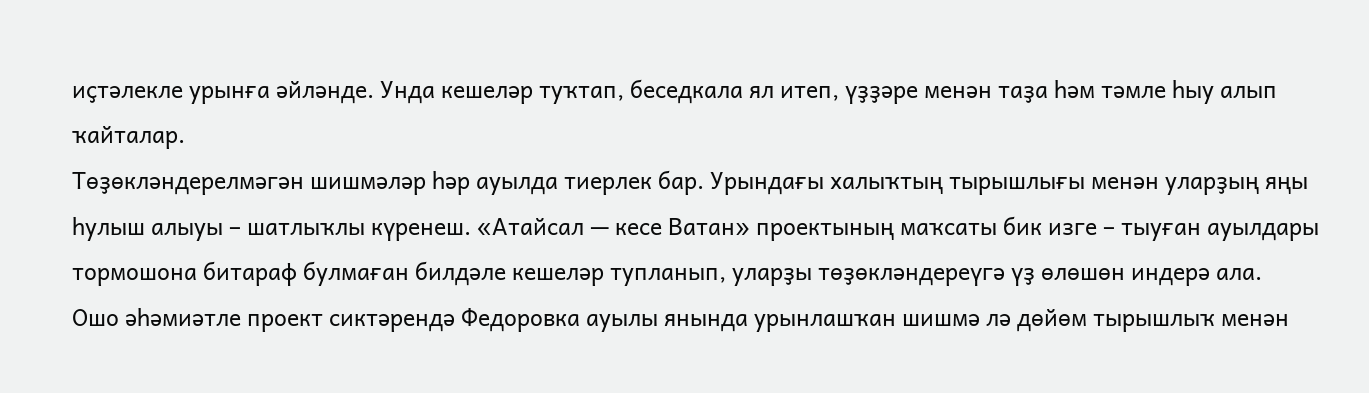иҫтәлекле урынға әйләнде. Унда кешеләр туҡтап, беседкала ял итеп, үҙҙәре менән таҙа һәм тәмле һыу алып ҡайталар.
Төҙөкләндерелмәгән шишмәләр һәр ауылда тиерлек бар. Урындағы халыҡтың тырышлығы менән уларҙың яңы һулыш алыуы – шатлыҡлы күренеш. «Атайсал — кесе Ватан» проектының маҡсаты бик изге – тыуған ауылдары тормошона битараф булмаған билдәле кешеләр тупланып, уларҙы төҙөкләндереүгә үҙ өлөшөн индерә ала.
Ошо әһәмиәтле проект сиктәрендә Федоровка ауылы янында урынлашҡан шишмә лә дөйөм тырышлыҡ менән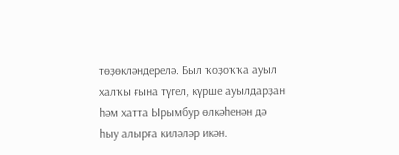төҙөкләндерелә. Был ҡоҙоҡҡа ауыл халҡы ғына түгел, күрше ауылдарҙан һәм хатта Ырымбур өлкәһенән дә һыу алырға киләләр икән.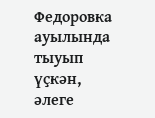Федоровка ауылында тыуып үҫкән, әлеге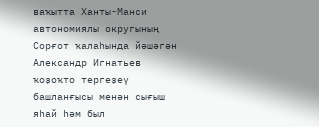ваҡытта Ханты-Манси автономиялы округының Сорғот ҡалаһында йәшәгән Александр Игнатьев ҡоҙоҡто тергеҙеү башланғысы менән сығыш яһай һәм был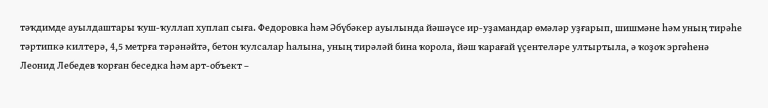тәҡдимде ауылдаштары ҡуш-ҡуллап хуплап сыға. Федоровка һәм Әбүбәкер ауылында йәшәүсе ир-уҙамандар өмәләр уҙғарып, шишмәне һәм уның тирәһе тәртипкә килтерә, 4,5 метрға тәрәнәйтә, бетон ҡулсалар һалына, уның тирәләй бина ҡорола, йәш ҡарағай үҫентеләре ултыртыла, ә ҡоҙоҡ эргәһенә Леонид Лебедев ҡорған беседка һәм арт-объект –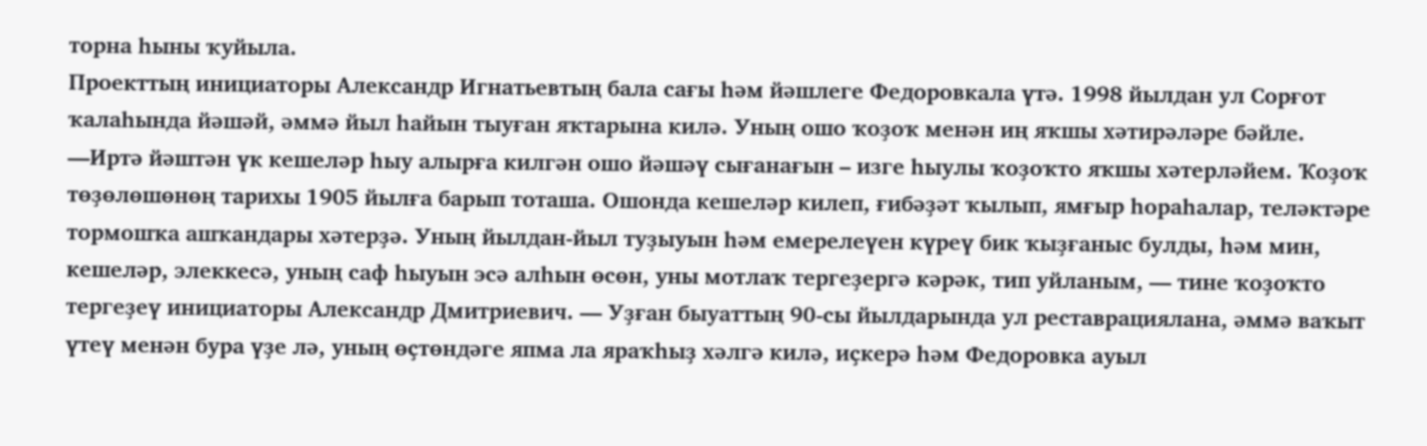торна һыны ҡуйыла.
Проекттың инициаторы Александр Игнатьевтың бала сағы һәм йәшлеге Федоровкала үтә. 1998 йылдан ул Сорғот ҡалаһында йәшәй, әммә йыл һайын тыуған яҡтарына килә. Уның ошо ҡоҙоҡ менән иң яҡшы хәтирәләре бәйле.
—Иртә йәштән үк кешеләр һыу алырға килгән ошо йәшәү сығанағын – изге һыулы ҡоҙоҡто яҡшы хәтерләйем. Ҡоҙоҡ төҙөлөшөнөң тарихы 1905 йылға барып тоташа. Ошонда кешеләр килеп, ғибәҙәт ҡылып, ямғыр һораһалар, теләктәре тормошҡа ашҡандары хәтерҙә. Уның йылдан-йыл туҙыуын һәм емерелеүен күреү бик ҡыҙғаныс булды, һәм мин, кешеләр, элеккесә, уның саф һыуын эсә алһын өсөн, уны мотлаҡ тергеҙергә кәрәк, тип уйланым, — тине ҡоҙоҡто тергеҙеү инициаторы Александр Дмитриевич. — Уҙған быуаттың 90-сы йылдарында ул реставрациялана, әммә ваҡыт үтеү менән бура үҙе лә, уның өҫтөндәге япма ла яраҡһыҙ хәлгә килә, иҫкерә һәм Федоровка ауыл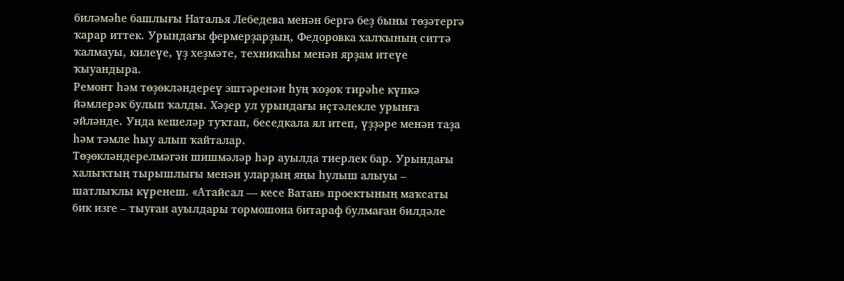биләмәһе башлығы Наталья Лебедева менән бергә беҙ быны төҙәтергә ҡарар иттек. Урындағы фермерҙарҙың, Федоровка халҡының ситтә ҡалмауы, килеүе, үҙ хеҙмәте, техникаһы менән ярҙам итеүе ҡыуандыра.
Ремонт һәм төҙөкләндереү эштәренән һуң ҡоҙоҡ тирәһе күпкә йәмлерәк булып ҡалды. Хәҙер ул урындағы иҫтәлекле урынға әйләнде. Унда кешеләр туҡтап, беседкала ял итеп, үҙҙәре менән таҙа һәм тәмле һыу алып ҡайталар.
Төҙөкләндерелмәгән шишмәләр һәр ауылда тиерлек бар. Урындағы халыҡтың тырышлығы менән уларҙың яңы һулыш алыуы – шатлыҡлы күренеш. «Атайсал — кесе Ватан» проектының маҡсаты бик изге – тыуған ауылдары тормошона битараф булмаған билдәле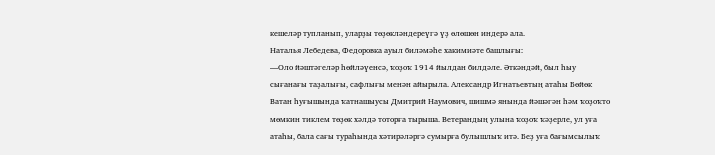кешеләр тупланып, уларҙы төҙөкләндереүгә үҙ өлөшөн индерә ала.
Наталья Лебедева, Федоровка ауыл биләмәһе хакимиәте башлығы:
—Оло йәштәгеләр һөйләүенсә, ҡоҙоҡ 1914 йылдан билдәле. Әткәндәй, был һыу сығанағы таҙалығы, сафлығы менән айырыла. Александр Игнатьевтың атаһы Бөйөк Ватан һуғышында ҡатнашыусы Дмитрий Наумович, шишмә янында йәшәгән һәм ҡоҙоҡто мөмкин тиклем төҙөк хәлдә тоторға тырыша. Ветерандың улына ҡоҙоҡ ҡәҙерле, ул уға атаһы, бала сағы тураһында хәтирәләргә сумырға булышлыҡ итә. Беҙ уға бағымсылыҡ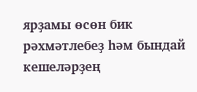ярҙамы өсөн бик рәхмәтлебеҙ һәм бындай кешеләрҙең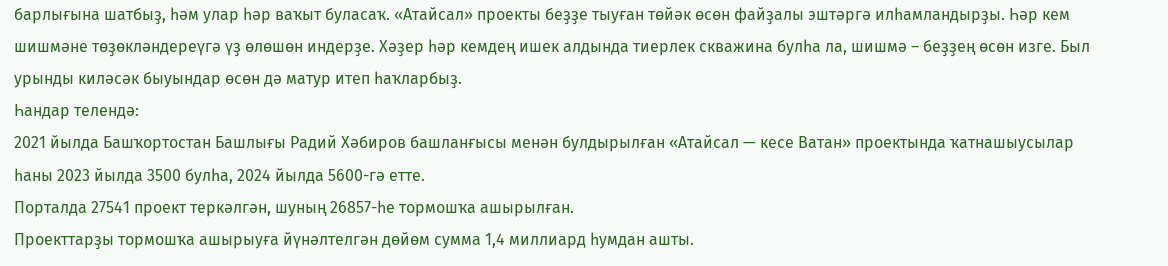барлығына шатбыҙ, һәм улар һәр ваҡыт буласаҡ. «Атайсал» проекты беҙҙе тыуған төйәк өсөн файҙалы эштәргә илһамландырҙы. Һәр кем шишмәне төҙөкләндереүгә үҙ өлөшөн индерҙе. Хәҙер һәр кемдең ишек алдында тиерлек скважина булһа ла, шишмә – беҙҙең өсөн изге. Был урынды киләсәк быуындар өсөн дә матур итеп һаҡларбыҙ.
Һандар телендә:
2021 йылда Башҡортостан Башлығы Радий Хәбиров башланғысы менән булдырылған «Атайсал — кесе Ватан» проектында ҡатнашыусылар һаны 2023 йылда 3500 булһа, 2024 йылда 5600-гә етте.
Порталда 27541 проект теркәлгән, шуның 26857-һе тормошҡа ашырылған.
Проекттарҙы тормошҡа ашырыуға йүнәлтелгән дөйөм сумма 1,4 миллиард һумдан ашты.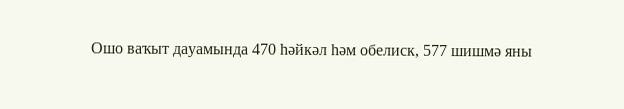Ошо ваҡыт дауамында 470 һәйкәл һәм обелиск, 577 шишмә яны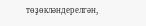төҙөкләндерелгән,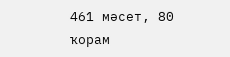461 мәсет, 80 ҡорам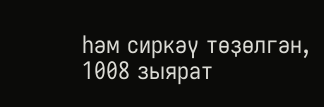һәм сиркәү төҙөлгән, 1008 зыярат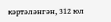кәртәләнгән, 312 юл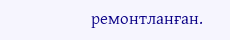ремонтланған.